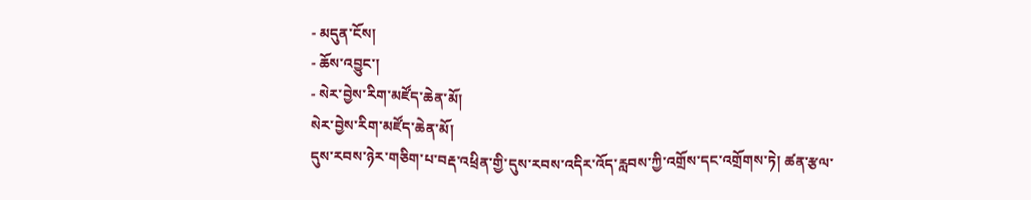- མདུན་ངོས།
- ཆོས་འབྱུང་།
- སེར་བྱེས་རིག་མཛོད་ཆེན་མོ།
སེར་བྱེས་རིག་མཛོད་ཆེན་མོ།
དུས་རབས་ཉེར་གཅིག་པ་བརྡ་འཕྲིན་གྱི་དུས་རབས་འདིར་འོད་རླབས་ཀྱི་འགྲོས་དང་འགྲོགས་ཏེ། ཚན་རྩལ་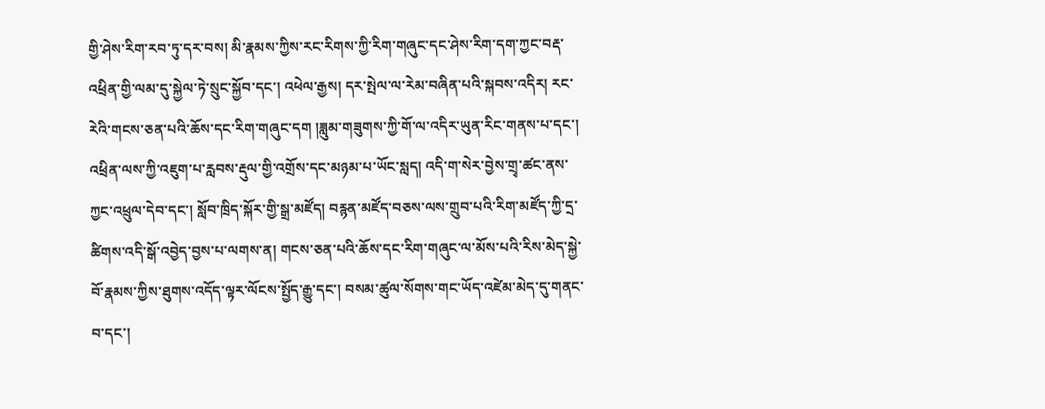གྱི་ཤེས་རིག་རབ་ཏུ་དར་བས། མི་རྣམས་ཀྱིས་རང་རིགས་ཀྱི་རིག་གཞུང་དང་ཤེས་རིག་དག་ཀྱང་བརྡ་འཕྲིན་གྱི་ལམ་དུ་སྐྱེལ་ཏེ་སྲུང་སྐྱོབ་དང་། འཕེལ་རྒྱས། དར་སྤེལ་ལ་རེམ་བཞིན་པའི་སྐབས་འདིར། རང་རེའི་གངས་ཅན་པའི་ཆོས་དང་རིག་གཞུང་དག །ཟླུམ་གཟུགས་ཀྱི་གོ་ལ་འདིར་ཡུན་རིང་གནས་པ་དང་། འཕྲིན་ལས་ཀྱི་འཇུག་པ་རླབས་རྡུལ་གྱི་འགྲོས་དང་མཉམ་པ་ཡོང་སླད། འདི་ག་སེར་བྱེས་གྲྭ་ཚང་ནས་ཀྱང་འཕྲུལ་དེབ་དང་། སློབ་ཁྲིད་སྐོར་གྱི་སྒྲ་མཛོད། བརྙན་མཛོད་བཅས་ལས་གྲུབ་པའི་རིག་མཛོད་ཀྱི་དྲ་ཚིགས་འདི་སྒོ་འབྱེད་བྱས་པ་ལགས་ན། གངས་ཅན་པའི་ཆོས་དང་རིག་གཞུང་ལ་མོས་པའི་རིས་མེད་སྐྱེ་བོ་རྣམས་ཀྱིས་ཐུགས་འདོད་ལྟར་ལོངས་སྤྱོད་རྒྱུ་དང་། བསམ་ཚུལ་སོགས་གང་ཡོད་འཛེམ་མེད་དུ་གནང་བ་དང་།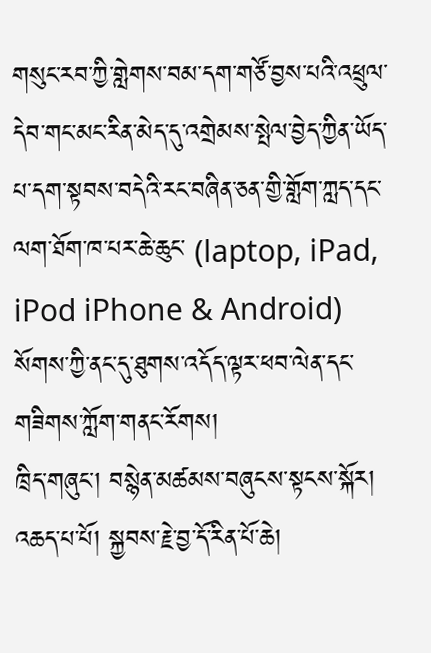གསུང་རབ་ཀྱི་གླེགས་བམ་དག་གཙོ་བྱས་པའི་འཕྲུལ་དེབ་གང་མང་རིན་མེད་དུ་འགྲེམས་སྤེལ་བྱེད་ཀྱིན་ཡོད་པ་དག་སྟབས་བདེའི་རང་བཞིན་ཅན་གྱི་གློག་ཀླད་དང་ལག་ཐོག་ཁ་པར་ཆེ་ཆུང་ (laptop, iPad, iPod iPhone & Android) སོགས་ཀྱི་ནང་དུ་ཐུགས་འདོད་ལྟར་ཕབ་ལེན་དང་གཟིགས་ཀློག་གནང་རོགས།
ཁྲིད་གཞུང་། བསྙེན་མཚམས་བཞུངས་སྟངས་སྐོར།
འཆད་པ་པོ། སྐྱབས་རྗེ་བྱ་དོ་རིན་པོ་ཆེ།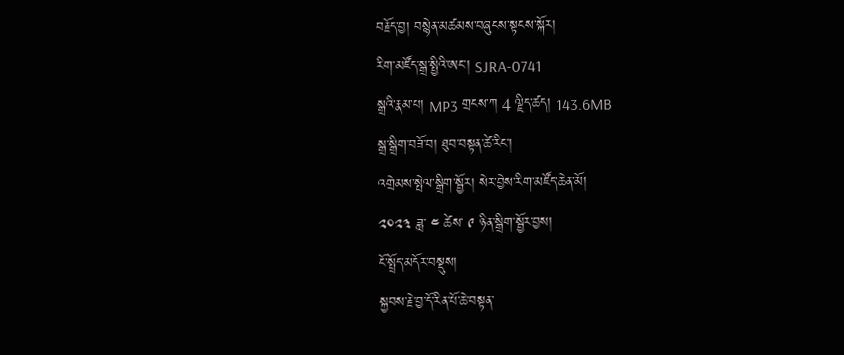བརྗོད་བྱ། བསྙེན་མཚམས་བཞུངས་སྟངས་སྐོར།
རིག་མཛོད་སྒྲ་སྤྱིའི་ཨང་། SJRA-0741
སྒྲའི་རྣམ་པ། MP3 གྲངས་ཀ 4 ལྗིད་ཚད། 143.6MB
སྒྲ་སྒྲིག་བཟོ་བ། ཐུབ་བསྟན་ཚེ་རིང་།
འགྲེམས་སྤེལ་སྒྲིག་སྦྱོར། སེར་བྱེས་རིག་མཛོད་ཆེན་མོ།
༢༠༢༣ ཟླ་ ༤ ཚེས་ ༩ ཉིན་སྒྲིག་སྦྱོར་བྱས།
ངོ་སྤྲོད་མདོར་བསྡུས།
སྐྱབས་རྗེ་བྱ་དོ་རིན་པོ་ཆེ་བསྟན་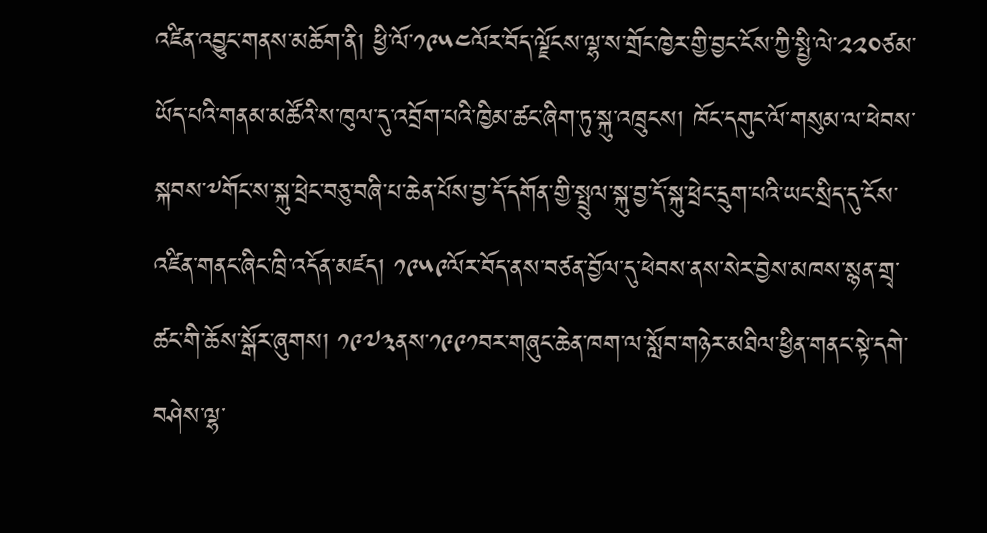འཛིན་འབྱུང་གནས་མཆོག་ནི། ཕྱི་ལོ་༡༩༥༤ལོར་བོད་ལྗོངས་ལྷ་ས་གྲོང་ཁྱེར་གྱི་བྱང་ངོས་ཀྱི་སྤྱི་ལེ་༢༢༠ཙམ་ཡོད་པའི་གནམ་མཚོའི་ས་ཁུལ་དུ་འབྲོག་པའི་ཁྱིམ་ཚང་ཞིག་ཏུ་སྐུ་འཁྲུངས། ཁོང་དགུང་ལོ་གསུམ་ལ་ཕེབས་སྐབས་༸གོང་ས་སྐུ་ཕྲེང་བཅུ་བཞི་པ་ཆེན་པོས་བྱ་དོ་དགོན་གྱི་སྤྲུལ་སྐུ་བྱ་དོ་སྐུ་ཕྲེང་དྲུག་པའི་ཡང་སྲིད་དུ་ངོས་འཛིན་གནང་ཞིང་ཁྲི་འདོན་མཛད། ༡༩༥༩ལོར་བོད་ནས་བཙན་བྱོལ་དུ་ཕེབས་ནས་སེར་བྱེས་མཁས་སྙན་གྲྭ་ཚང་གི་ཆོས་སྒོར་ཞུགས། ༡༩༧༣ནས་༡༩༩༡བར་གཞུང་ཆེན་ཁག་ལ་སློབ་གཉེར་མཐིལ་ཕྱིན་གནང་སྟེ་དགེ་བཤེས་ལྷ་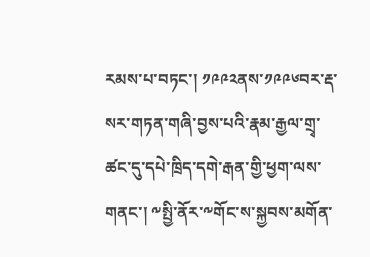རམས་པ་བཏང་། ༡༩༩༢ནས་༡༩༩༦བར་རྡ་སར་གཏན་གཞི་བྱས་པའི་རྣམ་རྒྱལ་གྲྭ་ཚང་དུ་དཔེ་ཁྲིད་དགེ་རྒན་གྱི་ཕྱག་ལས་གནང་། ༸སྤྱི་ནོར་༸གོང་ས་སྐྱབས་མགོན་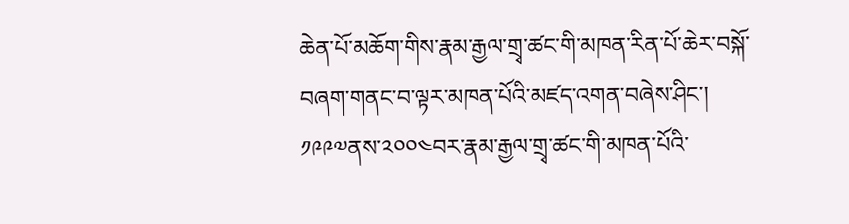ཆེན་པོ་མཆོག་གིས་རྣམ་རྒྱལ་གྲྭ་ཚང་གི་མཁན་རིན་པོ་ཆེར་བསྐོ་བཞག་གནང་བ་ལྟར་མཁན་པོའི་མཛད་འགན་བཞེས་ཤིང་། ༡༩༩༧ནས་༢༠༠༤བར་རྣམ་རྒྱལ་གྲྭ་ཚང་གི་མཁན་པོའི་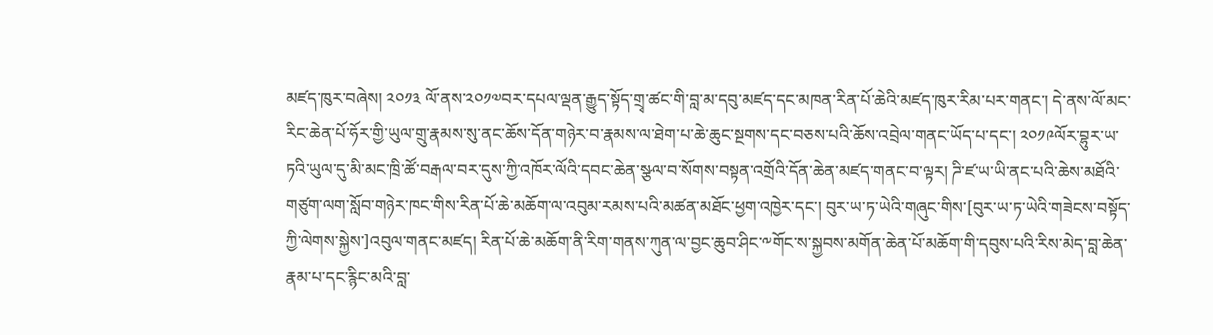མཛད་ཁུར་བཞེས། ༢༠༡༣ ལོ་ནས་༢༠༡༧བར་དཔལ་ལྡན་རྒྱུད་སྟོད་གྲྭ་ཚང་གི་བླ་མ་དབུ་མཛད་དང་མཁན་རིན་པོ་ཆེའི་མཛད་ཁུར་རིམ་པར་གནང་། དེ་ནས་ལོ་མང་རིང་ཆེན་པོ་ཧོར་གྱི་ཡུལ་གྲུ་རྣམས་སུ་ནང་ཆོས་དོན་གཉེར་བ་རྣམས་ལ་ཐེག་པ་ཆེ་ཆུང་སྔགས་དང་བཅས་པའི་ཆོས་འབྲེལ་གནང་ཡོད་པ་དང་། ༢༠༡༩ལོར་བྷུར་ཡ་ཏའི་ཡུལ་དུ་མི་མང་ཁྲི་ཚོ་བརྒལ་བར་དུས་ཀྱི་འཁོར་ལོའི་དབང་ཆེན་སྩལ་བ་སོགས་བསྟན་འགྲོའི་དོན་ཆེན་མཛད་གནང་བ་ལྟར། ཌི་ཛ་ཡ་ཡི་ནང་པའི་ཆེས་མཐོའི་གཙུག་ལག་སློབ་གཉེར་ཁང་གིས་རིན་པོ་ཆེ་མཆོག་ལ་འབུམ་རམས་པའི་མཚན་མཐོང་ཕྱག་འཁྱེར་དང་། བུར་ཡ་ཏ་ཡེའི་གཞུང་གིས་[བུར་ཡ་ཏ་ཡེའི་གཟེངས་བསྟོད་ཀྱི་ལེགས་སྐྱེས་]འབུལ་གནང་མཛད། རིན་པོ་ཆེ་མཆོག་ནི་རིག་གནས་ཀུན་ལ་བྱང་ཆུབ་ཤིང་༸གོང་ས་སྐྱབས་མགོན་ཆེན་པོ་མཆོག་གི་དབུས་པའི་རིས་མེད་བླ་ཆེན་རྣམ་པ་དང་རྙིང་མའི་བླ་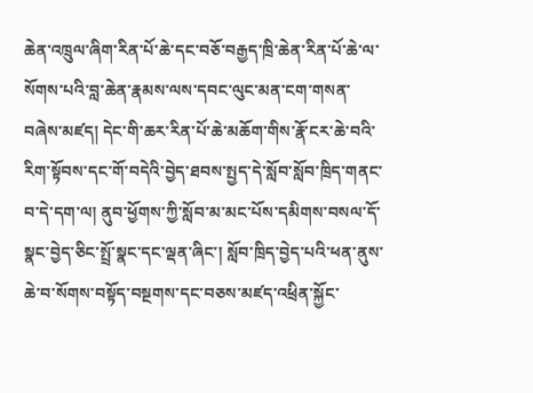ཆེན་འཁྲུལ་ཞིག་རིན་པོ་ཆེ་དང་བཅོ་བརྒྱད་ཁྲི་ཆེན་རིན་པོ་ཆེ་ལ་སོགས་པའི་བླ་ཆེན་རྣམས་ལས་དབང་ལུང་མན་ངག་གསན་བཞེས་མཛད། དེང་གི་ཆར་རིན་པོ་ཆེ་མཆོག་གིས་རྣོ་ངར་ཆེ་བའི་རིག་སྟོབས་དང་གོ་བདེའི་བྱེད་ཐབས་སྤྱད་དེ་སློབ་སློབ་ཁྲིད་གནང་བ་དེ་དག་ལ། ནུབ་ཕྱོགས་ཀྱི་སློབ་མ་མང་པོས་དམིགས་བསལ་དོ་སྣང་བྱེད་ཅིང་སྤྲོ་སྣང་དང་ལྡན་ཞིང་། སློབ་ཁྲིད་བྱེད་པའི་ཕན་ནུས་ཆེ་བ་སོགས་བསྟོད་བསྔགས་དང་བཅས་མཛད་འཕྲིན་སྐྱོང་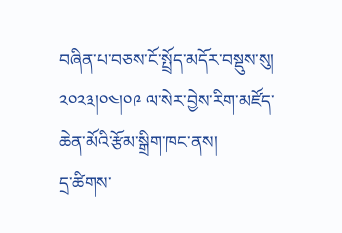བཞིན་པ་བཅས་ངོ་སྤྲོད་མདོར་བསྡུས་སུ།
༢༠༢༣།༠༤།༠༩ ལ་སེར་བྱེས་རིག་མཛོད་ཆེན་མོའི་རྩོམ་སྒྲིག་ཁང་ནས།
དྲ་ཚིགས་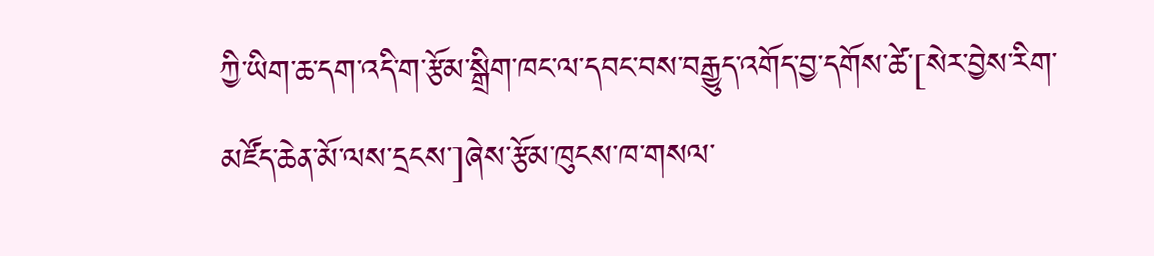ཀྱི་ཡིག་ཆ་དག་འདི་ག་རྩོམ་སྒྲིག་ཁང་ལ་དབང་བས་བརྒྱུད་འགོད་བྱ་དགོས་ཚེ་[སེར་བྱེས་རིག་མཛོད་ཆེན་མོ་ལས་དྲངས་]ཞེས་རྩོམ་ཁུངས་ཁ་གསལ་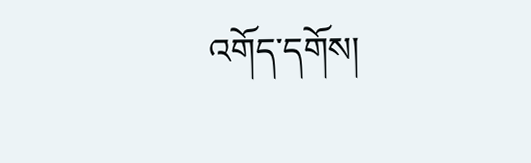འགོད་དགོས།